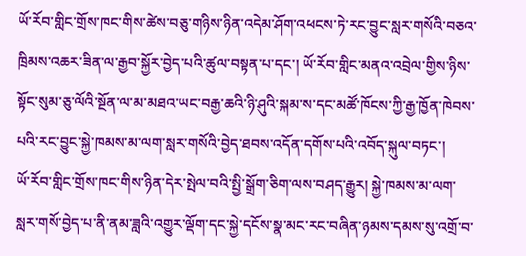ཡོ་རོབ་གླིང་གྲོས་ཁང་གིས་ཚེས་བཅུ་གཉིས་ཉིན་འདེམ་ཤོག་འཕངས་ཏེ་རང་བྱུང་སླར་གསོའི་བཅའ་ཁྲིམས་འཆར་ཟིན་ལ་རྒྱབ་སྐྱོར་བྱེད་པའི་ཚུལ་བསྟན་པ་དང་། ཡོ་རོབ་གླིང་མནའ་འབྲེལ་གྱིས་ཉིས་སྟོང་སུམ་ཅུ་ལོའི་སྔོན་ལ་མ་མཐའ་ཡང་བརྒྱ་ཆའི་ཉི་ཤུའི་སྐམ་ས་དང་མཚོ་ཁོངས་ཀྱི་རྒྱ་ཁྱོན་ཁེབས་པའི་རང་བྱུང་སྐྱེ་ཁམས་མ་ལག་སླར་གསོའི་བྱེད་ཐབས་འདོན་དགོས་པའི་འབོད་སྐུལ་བཏང་།
ཡོ་རོབ་གླིང་གྲོས་ཁང་གིས་ཉིན་དེར་སྤེལ་བའི་སྤྱི་སྒྲོག་ཅིག་ལས་བཤད་རྒྱུར། སྐྱེ་ཁམས་མ་ལག་སླར་གསོ་བྱེད་པ་ནི་ནམ་ཟླའི་འགྱུར་ལྡོག་དང་སྐྱེ་དངོས་སྣ་མང་རང་བཞིན་ཉམས་དམས་སུ་འགྲོ་བ་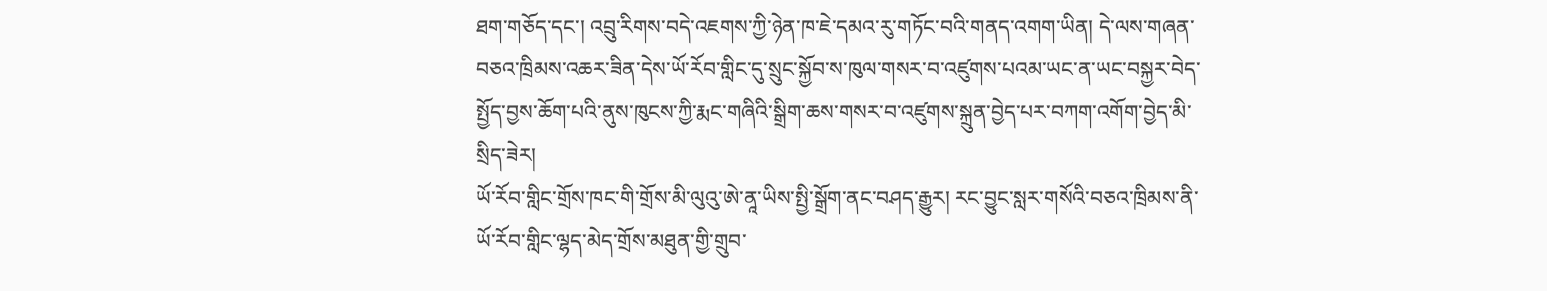ཐག་གཅོད་དང་། འབྲུ་རིགས་བདེ་འཇགས་ཀྱི་ཉེན་ཁ་ཇེ་དམའ་རུ་གཏོང་བའི་གནད་འགག་ཡིན། དེ་ལས་གཞན་བཅའ་ཁྲིམས་འཆར་ཟིན་དེས་ཡོ་རོབ་གླིང་དུ་སྲུང་སྐྱོབ་ས་ཁུལ་གསར་བ་འཛུགས་པའམ་ཡང་ན་ཡང་བསྐྱར་བེད་སྤྱོད་བྱས་ཆོག་པའི་ནུས་ཁུངས་ཀྱི་རྨང་གཞིའི་སྒྲིག་ཆས་གསར་བ་འཛུགས་སྐྲུན་བྱེད་པར་བཀག་འགོག་བྱེད་མི་སྲིད་ཟེར།
ཡོ་རོབ་གླིང་གྲོས་ཁང་གི་གྲོས་མི་ལུའུ་ཨེ་ནཱ་ཡིས་སྤྱི་སྒྲོག་ནང་བཤད་རྒྱུར། རང་བྱུང་སླར་གསོའི་བཅའ་ཁྲིམས་ནི་ཡོ་རོབ་གླིང་ལྷད་མེད་གྲོས་མཐུན་གྱི་གྲུབ་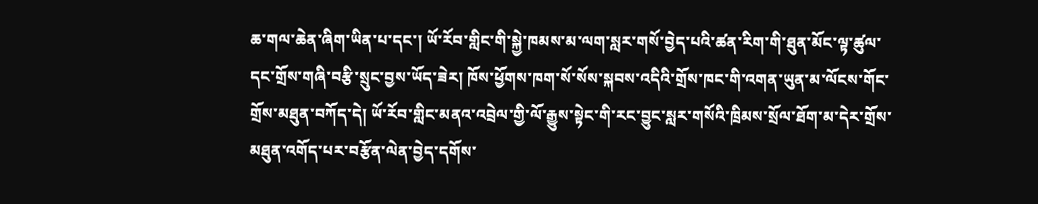ཆ་གལ་ཆེན་ཞིག་ཡིན་པ་དང་། ཡོ་རོབ་གླིང་གི་སྐྱེ་ཁམས་མ་ལག་སླར་གསོ་བྱེད་པའི་ཚན་རིག་གི་ཐུན་མོང་ལྟ་ཚུལ་དང་གྲོས་གཞི་བརྩི་སྲུང་བྱས་ཡོད་ཟེར། ཁོས་ཕྱོགས་ཁག་སོ་སོས་སྐབས་འདིའི་གྲོས་ཁང་གི་འགན་ཡུན་མ་ལོངས་གོང་གྲོས་མཐུན་བཀོད་དེ། ཡོ་རོབ་གླིང་མནའ་འབྲེལ་གྱི་ལོ་རྒྱུས་སྟེང་གི་རང་བྱུང་སླར་གསོའི་ཁྲིམས་སྲོལ་ཐོག་མ་དེར་གྲོས་མཐུན་འགོད་པར་བརྩོན་ལེན་བྱེད་དགོས་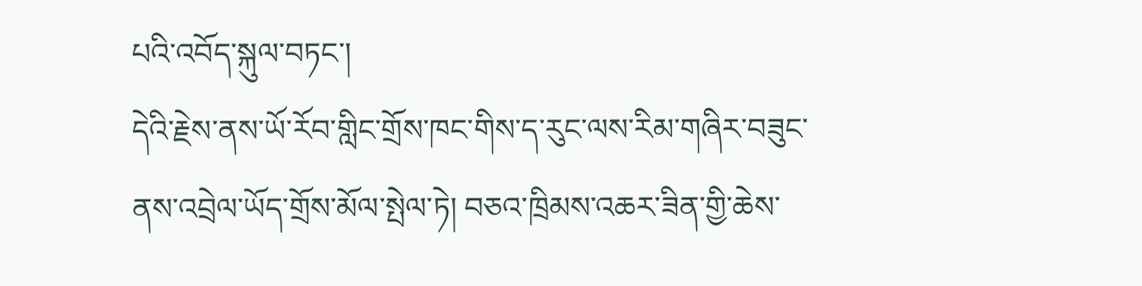པའི་འབོད་སྐུལ་བཏང་།
དེའི་རྗེས་ནས་ཡོ་རོབ་གླིང་གྲོས་ཁང་གིས་ད་རུང་ལས་རིམ་གཞིར་བཟུང་ནས་འབྲེལ་ཡོད་གྲོས་མོལ་སྤེལ་ཏེ། བཅའ་ཁྲིམས་འཆར་ཟིན་གྱི་ཆེས་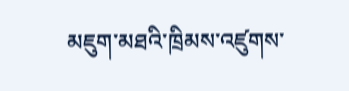མཇུག་མཐའི་ཁྲིམས་འཛུགས་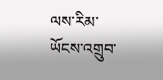ལས་རིམ་ཡོངས་འགྲུབ་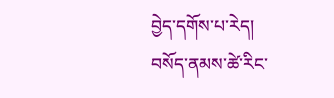བྱེད་དགོས་པ་རེད།
བསོད་ནམས་ཚེ་རིང་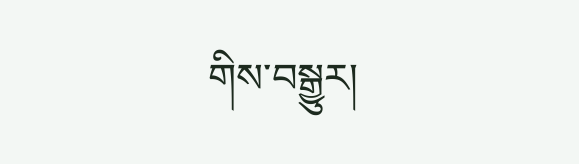གིས་བསྒྱུར།